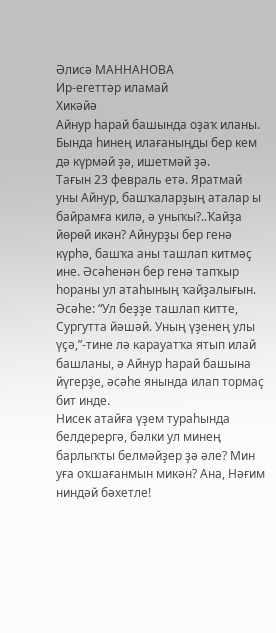Әлисә МАННАНОВА
Ир-егеттәр иламай
Хикәйә
Айнур һарай башында оҙаҡ иланы. Бында һинең илағаныңды бер кем дә күрмәй ҙә, ишетмәй ҙә.
Тағын 23 февраль етә. Яратмай уны Айнур, башҡаларҙың аталар ы байрамға килә, ә уныҡы?..Ҡайҙа йөрөй икән? Айнурҙы бер генә күрһә, башҡа аны ташлап китмәҫ ине. Әсәһенән бер генә тапҡыр һораны ул атаһының ҡайҙалығын. Әсәһе: “Ул беҙҙе ташлап китте, Сургутта йәшәй. Уның үҙенең улы үҫә,”-тине лә карауатҡа ятып илай башланы, ә Айнур һарай башына йүгерҙе, әсәһе янында илап тормаҫ бит инде.
Нисек атайға үҙем тураһында белдерергә, бәлки ул минең барлыҡты белмәйҙер ҙә әле? Мин уға оҡшағанмын микән? Ана, Нәғим ниндәй бәхетле!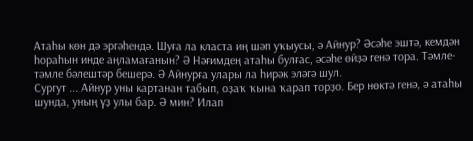Атаһы көн дә эргәһендә. Шуға ла класта иң шәп уҡыусы, ә Айнур? Әсәһе эштә, кемдән һораһын инде аңламағанын? Ә Нәғимдең атаһы булғас, әсәһе өйҙә генә тора. Тәмле-тәмле бәлештәр бешерә. Ә Айнурға улары ла һирәк эләгә шул.
Сургут ... Айнур уны картанан табып, оҙаҡ ҡына ҡарап торҙо. Бер нөктә генә, ә атаһы шунда, уның үҙ улы бар. Ә мин? Илап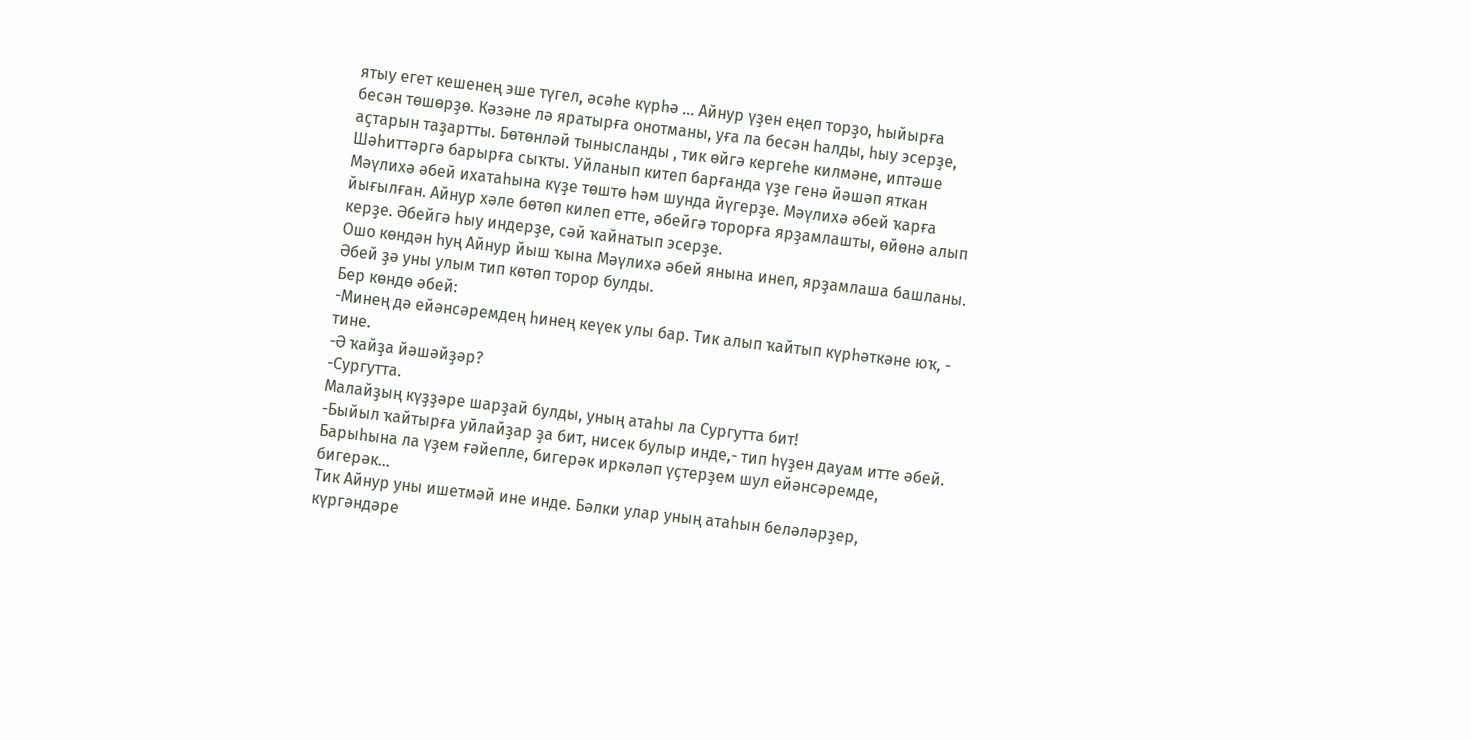ятыу егет кешенең эше түгел, әсәһе күрһә ... Айнур үҙен еңеп торҙо, һыйырға бесән төшөрҙө. Кәзәне лә яратырға онотманы, уға ла бесән һалды, һыу эсерҙе, аҫтарын таҙартты. Бөтөнләй тынысланды , тик өйгә кергеһе килмәне, иптәше Шәһиттәргә барырға сыҡты. Уйланып китеп барғанда үҙе генә йәшәп яткан Мәүлихә әбей ихатаһына күҙе төштө һәм шунда йүгерҙе. Мәүлихә әбей ҡарға йығылған. Айнур хәле бөтөп килеп етте, әбейгә торорға ярҙамлашты, өйөнә алып керҙе. Әбейгә һыу индерҙе, сәй ҡайнатып эсерҙе.
Ошо көндән һуң Айнур йыш ҡына Мәүлихә әбей янына инеп, ярҙамлаша башланы. Әбей ҙә уны улым тип көтөп торор булды.
Бер көндө әбей:
-Минең дә ейәнсәремдең һинең кеүек улы бар. Тик алып ҡайтып күрһәткәне юҡ, - тине.
-Ә ҡайҙа йәшәйҙәр?
-Сургутта.
Малайҙың күҙҙәре шарҙай булды, уның атаһы ла Сургутта бит!
-Быйыл ҡайтырға уйлайҙар ҙа бит, нисек булыр инде,- тип һүҙен дауам итте әбей. Барыһына ла үҙем ғәйепле, бигерәк иркәләп үҫтерҙем шул ейәнсәремде, бигерәк...
Тик Айнур уны ишетмәй ине инде. Бәлки улар уның атаһын беләләрҙер, күргәндәре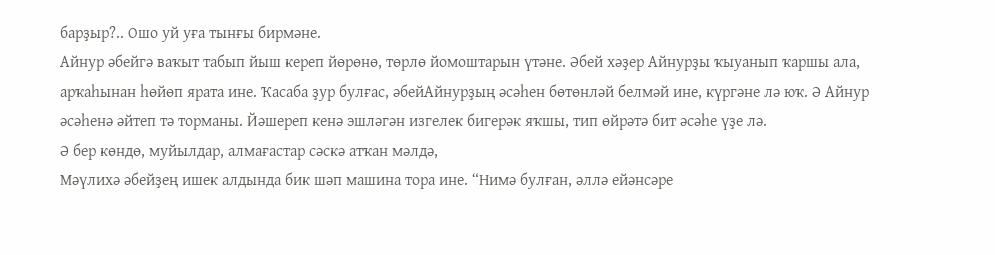барҙыр?.. Ошо уй уға тынғы бирмәне.
Айнур әбейгә ваҡыт табып йыш кереп йөрөнө, төрлө йомоштарын үтәне. Әбей хәҙер Айнурҙы ҡыуанып ҡаршы ала, арҡаһынан һөйөп ярата ине. Ҡасаба ҙур булғас, әбейАйнурҙың әсәһен бөтөнләй белмәй ине, күргәне лә юҡ. Ә Айнур әсәһенә әйтеп тә торманы. Йәшереп кенә эшләгән изгелек бигерәк яҡшы, тип өйрәтә бит әсәһе үҙе лә.
Ә бер көндө, муйылдар, алмағастар сәскә атҡан мәлдә,
Мәүлихә әбейҙең ишек алдында бик шәп машина тора ине. “Нимә булған, әллә ейәнсәре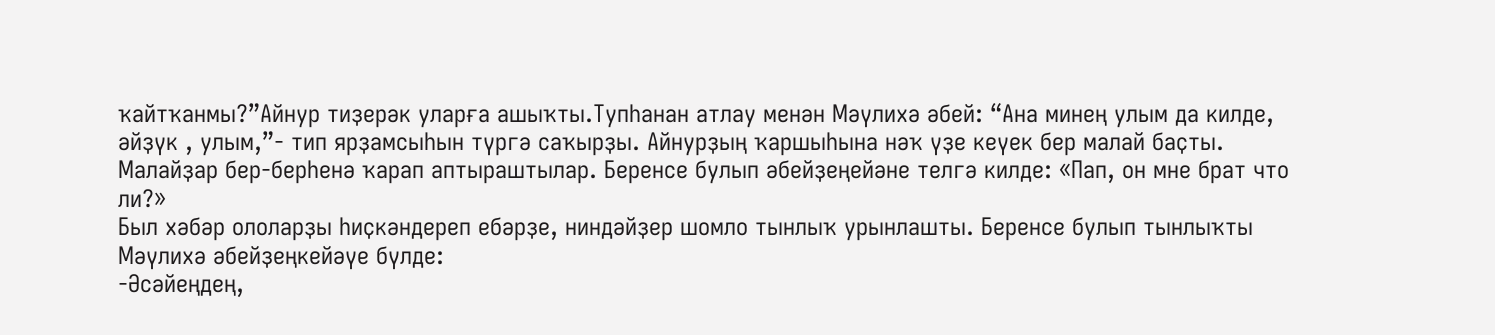ҡайтҡанмы?”Айнур тиҙерәк уларға ашыҡты.Тупһанан атлау менән Мәүлихә әбей: “Ана минең улым да килде, әйҙүк , улым,”- тип ярҙамсыһын түргә саҡырҙы. Айнурҙың ҡаршыһына нәҡ үҙе кеүек бер малай баҫты. Малайҙар бер-берһенә ҡарап аптыраштылар. Беренсе булып әбейҙеңейәне телгә килде: «Пап, он мне брат что ли?»
Был хәбәр ололарҙы һиҫкәндереп ебәрҙе, ниндәйҙер шомло тынлыҡ урынлашты. Беренсе булып тынлыҡты Мәүлихә әбейҙеңкейәүе бүлде:
-Әсәйеңдең,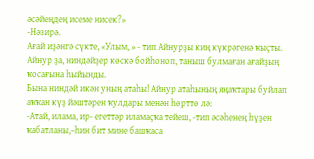әсәйеңдең исеме нисек?»
-Нәзирә.
Ағай иҙәнгә сүкте, «Улым, » - тип Айнурҙы киң күкрәгенә ҡыҫты. Айнур ҙа, ниндәйҙер көскә бойһоноп, таныш булмаған ағайҙың ҡосағына һыйынды.
Бына ниндәй икән уның атаһы! Айнур атаһының яңаҡтары буйлап аҡҡан күҙ йәштәрен ҡулдары менән һөрттө лә:
-Атай, илама, ир- егеттәр иламаҫҡа тейеш, -тип әсәһенең һүҙен ҡабатланы,–һин бит мине башҡаса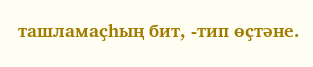ташламаҫһың бит, -тип өҫтәне.